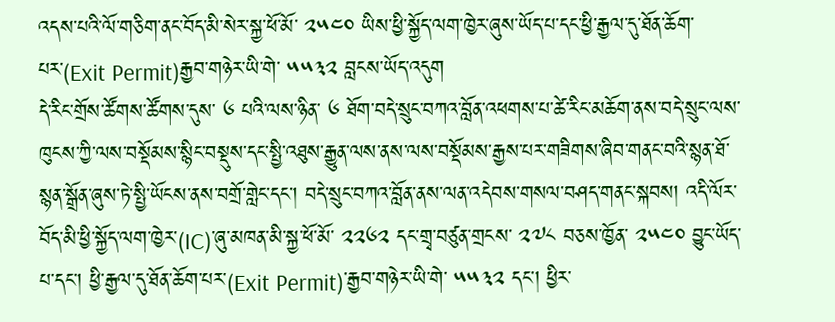འདས་པའི་ལོ་གཅིག་ནང་བོད་མི་སེར་སྐྱ་ཕོ་མོ་ ༢༥༤༠ ཡིས་ཕྱི་སྐྱོད་ལག་ཁྱེར་ཞུས་ཡོད་པ་དང་ཕྱི་རྒྱལ་དུ་ཐོན་ཆོག་པར་(Exit Permit)རྒྱབ་གཉེར་ཡི་གེ་ ༥༥༣༢ བླངས་ཡོད་འདུག
དེ་རིང་གྲོས་ཚོགས་ཚོགས་དུས་ ༦ པའི་ལས་ཉིན་ ༦ ཐོག་བདེ་སྲུང་བཀའ་བློན་འཕགས་པ་ཚེ་རིང་མཆོག་ནས་བདེ་སྲུང་ལས་ཁུངས་ཀྱི་ལས་བསྡོམས་སྙིང་བསྡུས་དང་སྤྱི་འཐུས་རྒྱུན་ལས་ནས་ལས་བསྡོམས་རྒྱས་པར་གཟིགས་ཞིབ་གནང་བའི་སྙན་ཐོ་སྙན་སྒྲོན་ཞུས་ཏེ་སྤྱི་ཡོངས་ནས་བགྲོ་གླེང་དང་། བདེ་སྲུང་བཀའ་བློན་ནས་ལན་འདེབས་གསལ་བཤད་གནང་སྐབས། འདི་ལོར་བོད་མི་ཕྱི་སྐྱོད་ལག་ཁྱེར་(IC)་ཞུ་མཁན་མི་སྐྱ་ཕོ་མོ་ ༢༢༦༢ དང་གྲྭ་བཙུན་གྲངས་ ༢༧༨ བཅས་ཁྱོན་ ༢༥༤༠ བྱུང་ཡོད་པ་དང་། ཕྱི་རྒྱལ་དུ་ཐོན་ཆོག་པར་(Exit Permit)་རྒྱབ་གཉེར་ཡི་གེ་ ༥༥༣༢ དང་། ཕྱིར་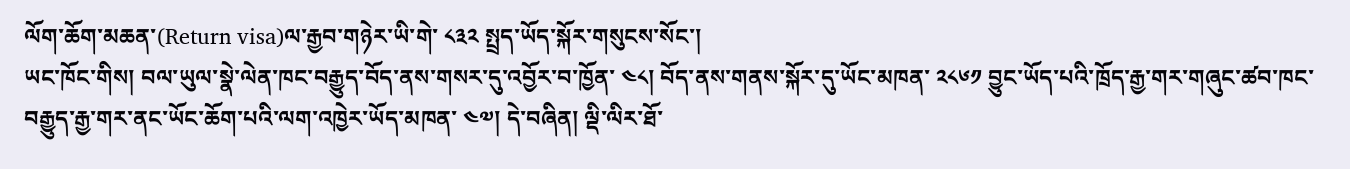ལོག་ཆོག་མཆན་(Return visa)ལ་རྒྱབ་གཉེར་ཡི་གེ་ ༨༣༢ སྤྲད་ཡོད་སྐོར་གསུངས་སོང་།
ཡང་ཁོང་གིས། བལ་ཡུལ་སྣེ་ལེན་ཁང་བརྒྱུད་བོད་ནས་གསར་དུ་འབྱོར་བ་ཁྱོན་ ༤༨། བོད་ནས་གནས་སྐོར་དུ་ཡོང་མཁན་ ༢༨༦༡ བྱུང་ཡོད་པའི་ཁྲོད་རྒྱ་གར་གཞུང་ཚབ་ཁང་བརྒྱུད་རྒྱ་གར་ནང་ཡོང་ཆོག་པའི་ལག་འཁྱེར་ཡོད་མཁན་ ༤༧། དེ་བཞིན། ལྡི་ལིར་ཐོ་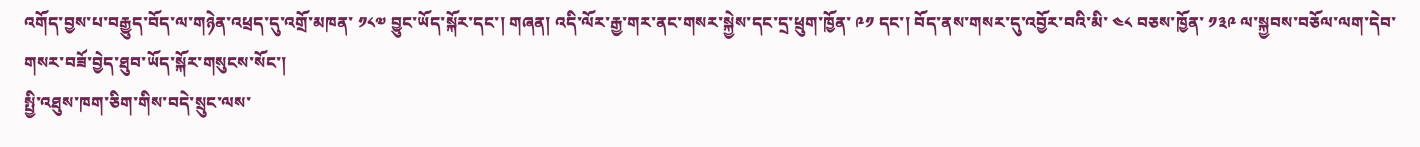འགོད་བྱས་པ་བརྒྱུད་བོད་ལ་གཉེན་འཕྲད་དུ་འགྲོ་མཁན་ ༡༨༧ བྱུང་ཡོད་སྐོར་དང་། གཞན། འདི་ལོར་རྒྱ་གར་ནང་གསར་སྐྱེས་དང་དྲ་ཕྲུག་ཁྱོན་ ༩༡ དང་། བོད་ནས་གསར་དུ་འབྱོར་བའི་མི་ ༤༨ བཅས་ཁྱོན་ ༡༣༩ ལ་སྐྱབས་བཅོལ་ལག་དེབ་གསར་བཟོ་བྱེད་ཐུབ་ཡོད་སྐོར་གསུངས་སོང་།
སྤྱི་འཐུས་ཁག་ཅིག་གིས་བདེ་སྲུང་ལས་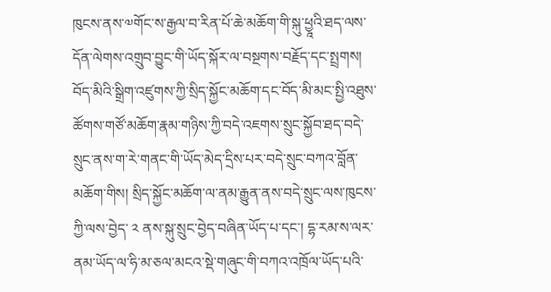ཁུངས་ནས་༧གོང་ས་རྒྱལ་བ་རིན་པོ་ཆེ་མཆོག་གི་སྐུ་ཕྱཱའི་ཐད་ལས་དོན་ལེགས་འགྲུབ་བྱུང་གི་ཡོད་སྐོར་ལ་བསྔགས་བརྗོད་དང་སྤྲགས། བོད་མིའི་སྒྲིག་འཛུགས་ཀྱི་སྲིད་སྐྱོང་མཆོག་དང་བོད་མི་མང་སྤྱི་འཐུས་ཚོགས་གཙོ་མཆོག་རྣམ་གཉིས་ཀྱི་བདེ་འཇགས་སྲུང་སྐྱོབ་ཐད་བདེ་སྲུང་ནས་ག་རེ་གནང་གི་ཡོད་མེད་དྲིས་པར་བདེ་སྲུང་བཀའ་བློན་མཆོག་གིས། སྲིད་སྐྱོང་མཆོག་ལ་ནམ་རྒྱུན་ནས་བདེ་སྲུང་ལས་ཁུངས་ཀྱི་ལས་བྱེད་ ༢ ནས་སྐུ་སྲུང་བྱེད་བཞིན་ཡོད་པ་དང་། དྷ་རམ་ས་ལར་ནམ་ཡོད་ལ་ཧི་མ་ཅལ་མངའ་སྡེ་གཞུང་གི་བཀའ་འཁྲོལ་ཡོད་པའི་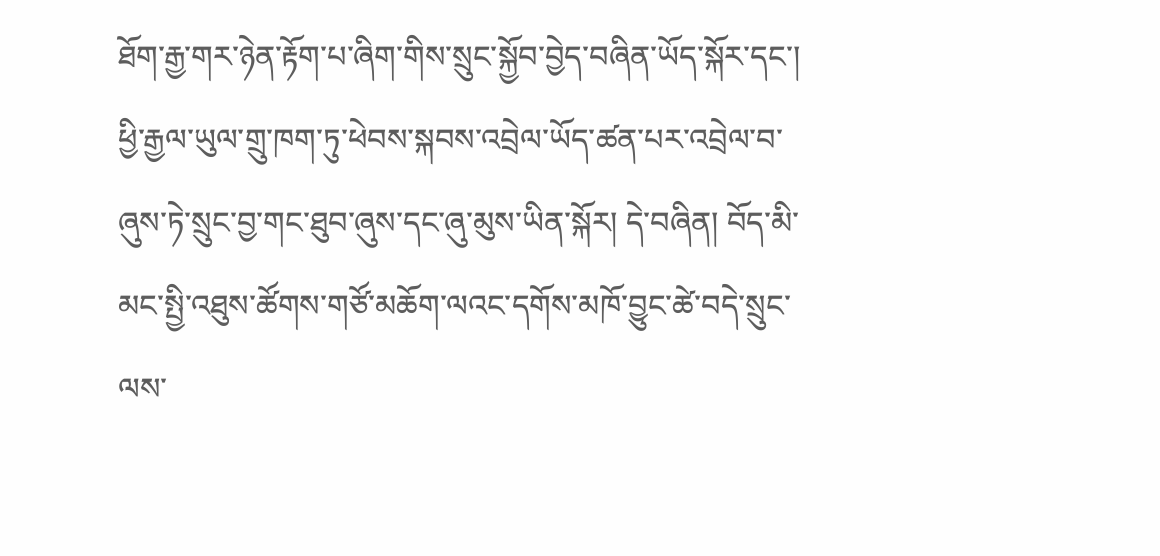ཐོག་རྒྱ་གར་ཉེན་རྟོག་པ་ཞིག་གིས་སྲུང་སྐྱོབ་བྱེད་བཞིན་ཡོད་སྐོར་དང་། ཕྱི་རྒྱལ་ཡུལ་གྲུ་ཁག་ཏུ་ཕེབས་སྐབས་འབྲེལ་ཡོད་ཚན་པར་འབྲེལ་བ་ཞུས་ཏེ་སྲུང་བྱ་གང་ཐུབ་ཞུས་དང་ཞུ་མུས་ཡིན་སྐོར། དེ་བཞིན། བོད་མི་མང་སྤྱི་འཐུས་ཚོགས་གཙོ་མཆོག་ལའང་དགོས་མཁོ་བྱུང་ཚེ་བདེ་སྲུང་ལས་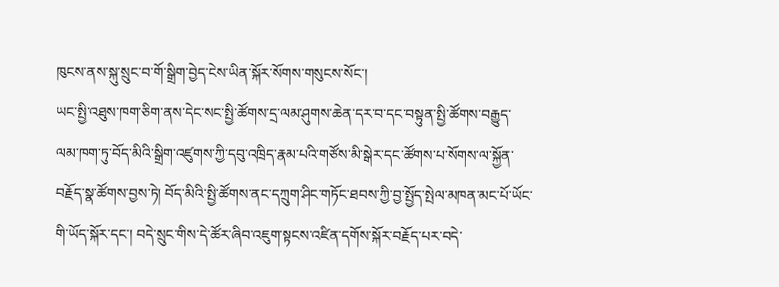ཁུངས་ནས་སྐུ་སྲུང་བ་གོ་སྒྲིག་བྱེད་ངེས་ཡིན་སྐོར་སོགས་གསུངས་སོང་།
ཡང་སྤྱི་འཐུས་ཁག་ཅིག་ནས་དེང་སང་སྤྱི་ཚོགས་དྲ་ལམ་ཤུགས་ཆེན་དར་བ་དང་བསྟུན་སྤྱི་ཚོགས་བརྒྱུད་ལམ་ཁག་ཏུ་བོད་མིའི་སྒྲིག་འཛུགས་ཀྱི་དབུ་འཁྲིད་རྣམ་པའི་གཙོས་མི་སྒེར་དང་ཚོགས་པ་སོགས་ལ་སྐྱོན་བརྗོད་སྣ་ཚོགས་བྱས་ཏེ། བོད་མིའི་སྤྱི་ཚོགས་ནང་དཀྲུག་ཤིང་གཏོང་ཐབས་ཀྱི་བྱ་སྤྱོད་སྤེལ་མཁན་མང་པོ་ཡོང་གི་ཡོད་སྐོར་དང་། བདེ་སྲུང་གིས་དེ་ཚོར་ཞིབ་འཇུག་སྟངས་འཛིན་དགོས་སྐོར་བརྗོད་པར་བདེ་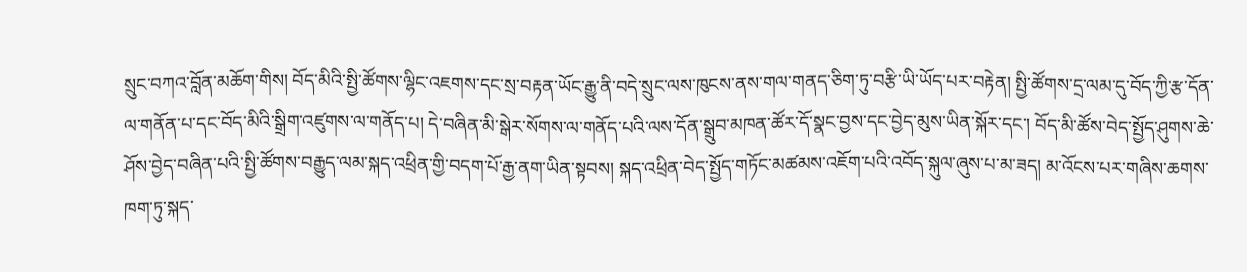སྲུང་བཀའ་བློན་མཆོག་གིས། བོད་མིའི་སྤྱི་ཚོགས་ལྷིང་འཇགས་དང་སྲ་བརྟན་ཡོང་རྒྱུ་ནི་བདེ་སྲུང་ལས་ཁུངས་ནས་གལ་གནད་ཅིག་ཏུ་བརྩི་ཡི་ཡོད་པར་བརྟེན། སྤྱི་ཚོགས་དྲ་ལམ་དུ་བོད་ཀྱི་རྩ་དོན་ལ་གནོན་པ་དང་བོད་མིའི་སྒྲིག་འཛུགས་ལ་གནོད་པ། དེ་བཞིན་མི་སྒེར་སོགས་ལ་གནོད་པའི་ལས་དོན་སྒྲུབ་མཁན་ཚོར་དོ་སྣང་བྱས་དང་བྱེད་མུས་ཡིན་སྐོར་དང་། བོད་མི་ཚོས་བེད་སྤྱོད་ཤུགས་ཆེ་ཤོས་བྱེད་བཞིན་པའི་སྤྱི་ཚོགས་བརྒྱུད་ལམ་སྐད་འཕྲིན་གྱི་བདག་པོ་རྒྱ་ནག་ཡིན་སྟབས། སྐད་འཕྲིན་བེད་སྤྱོད་གཏོང་མཚམས་འཇོག་པའི་འབོད་སྐུལ་ཞུས་པ་མ་ཟད། མ་འོངས་པར་གཞིས་ཆགས་ཁག་ཏུ་སྐད་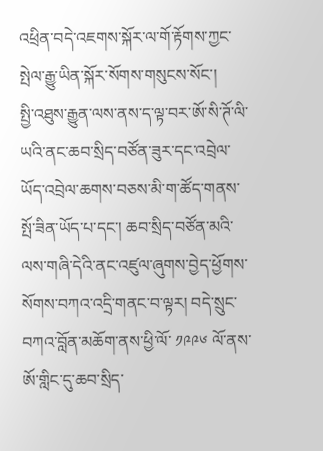འཕྲིན་བདེ་འཇགས་སྐོར་ལ་གོ་རྟོགས་ཀྱང་སྤེལ་རྒྱུ་ཡིན་སྐོར་སོགས་གསུངས་སོང་།
སྤྱི་འཐུས་རྒྱུན་ལས་ནས་ད་ལྟ་བར་ཨོ་སི་ཊོ་ལི་ཡའི་ནང་ཆབ་སྲིད་བཙོན་ཟུར་དང་འབྲེལ་ཡོད་འབྲེལ་ཆགས་བཅས་མི་ག་ཚོད་གནས་སྤོ་ཟིན་ཡོད་པ་དང་། ཆབ་སྲིད་བཙོན་མའི་ལས་གཞི་དེའི་ནང་འཛུལ་ཞུགས་བྱེད་ཕྱོགས་སོགས་བཀའ་འདྲི་གནང་བ་ལྟར། བདེ་སྲུང་བཀའ་བློན་མཆོག་ནས་ཕྱི་ལོ་ ༡༩༩༦ ལོ་ནས་ཨོ་གླིང་དུ་ཆབ་སྲིད་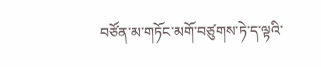བཙོན་མ་གཏོང་མགོ་བཙུགས་ཏེ་ད་ལྟའི་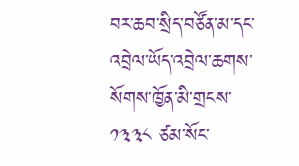བར་ཆབ་སྲིད་བཙོན་མ་དང་འབྲེལ་ཡོད་འབྲེལ་ཆགས་སོགས་ཁྱོན་མི་གྲངས་ ༡༣༣༨ ཙམ་སོང་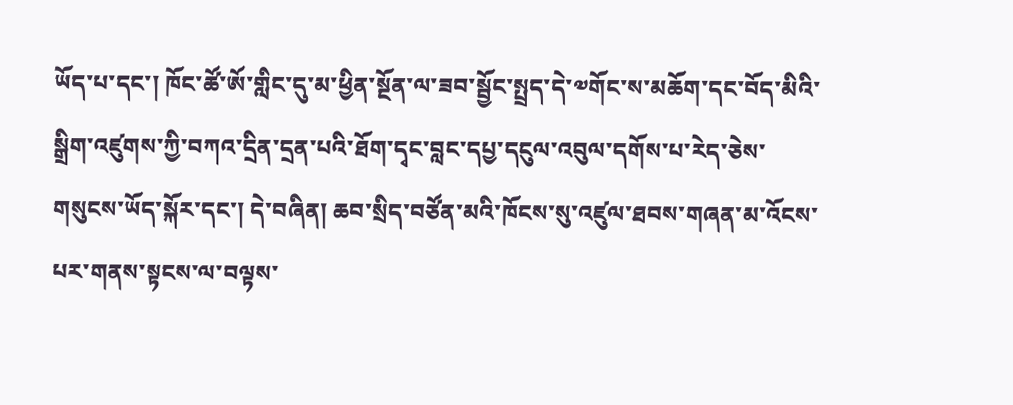ཡོད་པ་དང་། ཁོང་ཚོ་ཨོ་གླིང་དུ་མ་ཕྱིན་སྔོན་ལ་ཟབ་སྦྱོང་སྤྲད་དེ་༧གོང་ས་མཆོག་དང་བོད་མིའི་སྒྲིག་འཛུགས་ཀྱི་བཀའ་དྲིན་དྲན་པའི་ཐོག་དྭང་བླང་དཔྱ་དངུལ་འབུལ་དགོས་པ་རེད་ཅེས་གསུངས་ཡོད་སྐོར་དང་། དེ་བཞིན། ཆབ་སྲིད་བཙོན་མའི་ཁོངས་སུ་འཛུལ་ཐབས་གཞན་མ་འོངས་པར་གནས་སྟངས་ལ་བལྟས་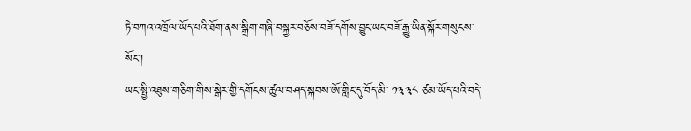ཏེ་བཀའ་འཁྲོལ་ཡོད་པའི་ཐོག་ནས་སྒྲིག་གཞི་བསྐྱར་བཅོས་བཟོ་དགོས་བྱུང་ཡང་བཟོ་རྒྱུ་ཡིན་སྐོར་གསུངས་སོང་།
ཡང་སྤྱི་འཐུས་གཅིག་གིས་སྒེར་གྱི་དགོངས་ཚུལ་བཤད་སྐབས་ཨོ་གླིང་དུ་བོད་མི་ ༡༣༣༨ ཙམ་ཡོད་པའི་བདེ་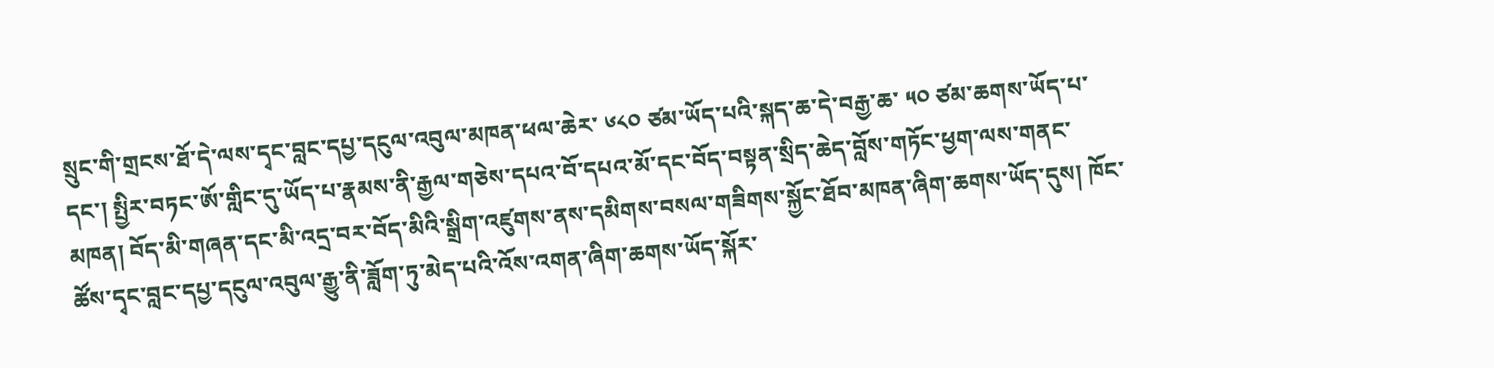སྲུང་གི་གྲངས་ཐོ་དེ་ལས་དྭང་བླང་དཔྱ་དངུལ་འབུལ་མཁན་ཕལ་ཆེར་ ༦༨༠ ཙམ་ཡོད་པའི་སྐད་ཆ་དེ་བརྒྱ་ཆ་ ༥༠ ཙམ་ཆགས་ཡོད་པ་དང་། སྤྱིར་བཏང་ཨོ་གླིང་དུ་ཡོད་པ་རྣམས་ནི་རྒྱལ་གཅེས་དཔའ་བོ་དཔའ་མོ་དང་བོད་བསྟན་སྲིད་ཆེད་བློས་གཏོང་ཕྱག་ལས་གནང་མཁན། བོད་མི་གཞན་དང་མི་འདྲ་བར་བོད་མིའི་སྒྲིག་འཛུགས་ནས་དམིགས་བསལ་གཟིགས་སྐྱོང་ཐོབ་མཁན་ཞིག་ཆགས་ཡོད་དུས། ཁོང་ཚོས་དྭང་བླང་དཔྱ་དངུལ་འབུལ་རྒྱུ་ནི་ཟློག་ཏུ་མེད་པའི་འོས་འགན་ཞིག་ཆགས་ཡོད་སྐོར་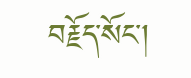བརྗོད་སོང་།